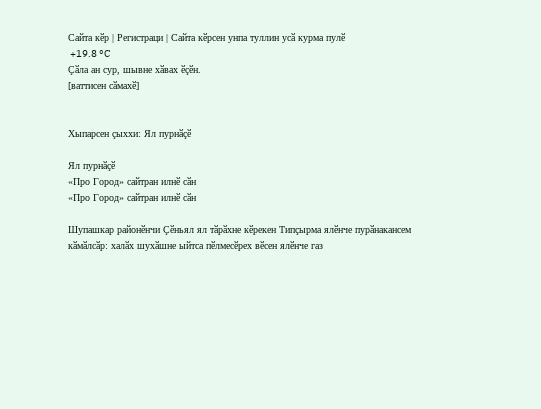Сайта кӗр | Регистраци | Сайта кӗрсен унпа туллин усӑ курма пулӗ
 +19.8 °C
Ҫӑла ан сур, шывне хӑвах ӗҫӗн.
[ваттисен сӑмахӗ]


Хыпарсен ҫыххи: Ял пурнӑҫӗ

Ял пурнӑҫӗ
«Про Город» сайтран илнӗ сӑн
«Про Город» сайтран илнӗ сӑн

Шупашкар районӗнчи Ҫӗньял ял тӑрӑхне кӗрекен Типҫырма ялӗнче пурӑнакансем кӑмӑлсӑр: халӑх шухӑшне ыйтса пӗлмесӗрех вӗсен ялӗнче газ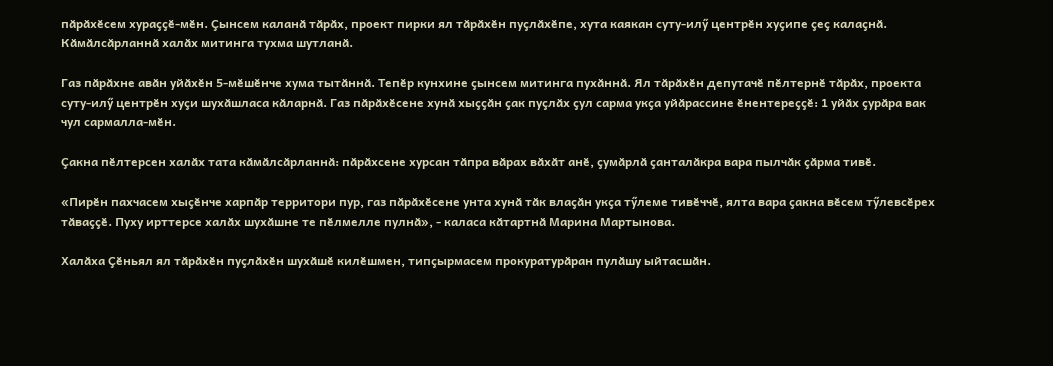пӑрӑхӗсем хураҫҫӗ-мӗн. Ҫынсем каланӑ тӑрӑх, проект пирки ял тӑрӑхӗн пуҫлӑхӗпе, хута каякан суту-илӳ центрӗн хуҫипе ҫеҫ калаҫнӑ. Кӑмӑлсӑрланнӑ халӑх митинга тухма шутланӑ.

Газ пӑрӑхне авӑн уйӑхӗн 5-мӗшӗнче хума тытӑннӑ. Тепӗр кунхине ҫынсем митинга пухӑннӑ. Ял тӑрӑхӗн депутачӗ пӗлтернӗ тӑрӑх, проекта суту-илӳ центрӗн хуҫи шухӑшласа кӑларнӑ. Газ пӑрӑхӗсене хунӑ хыҫҫӑн ҫак пуҫлӑх ҫул сарма укҫа уйӑрассине ӗнентереҫҫӗ: 1 уйӑх ҫурӑра вак чул сармалла-мӗн.

Ҫакна пӗлтерсен халӑх тата кӑмӑлсӑрланнӑ: пӑрӑхсене хурсан тӑпра вӑрах вӑхӑт анӗ, ҫумӑрлӑ ҫанталӑкра вара пылчӑк ҫӑрма тивӗ.

«Пирӗн пахчасем хыҫӗнче харпӑр территори пур, газ пӑрӑхӗсене унта хунӑ тӑк влаҫӑн укҫа тӳлеме тивӗччӗ, ялта вара ҫакна вӗсем тӳлевсӗрех тӑваҫҫӗ. Пуху ирттерсе халӑх шухӑшне те пӗлмелле пулнӑ», - каласа кӑтартнӑ Марина Мартынова.

Халӑха Ҫӗньял ял тӑрӑхӗн пуҫлӑхӗн шухӑшӗ килӗшмен, типҫырмасем прокуратурӑран пулӑшу ыйтасшӑн.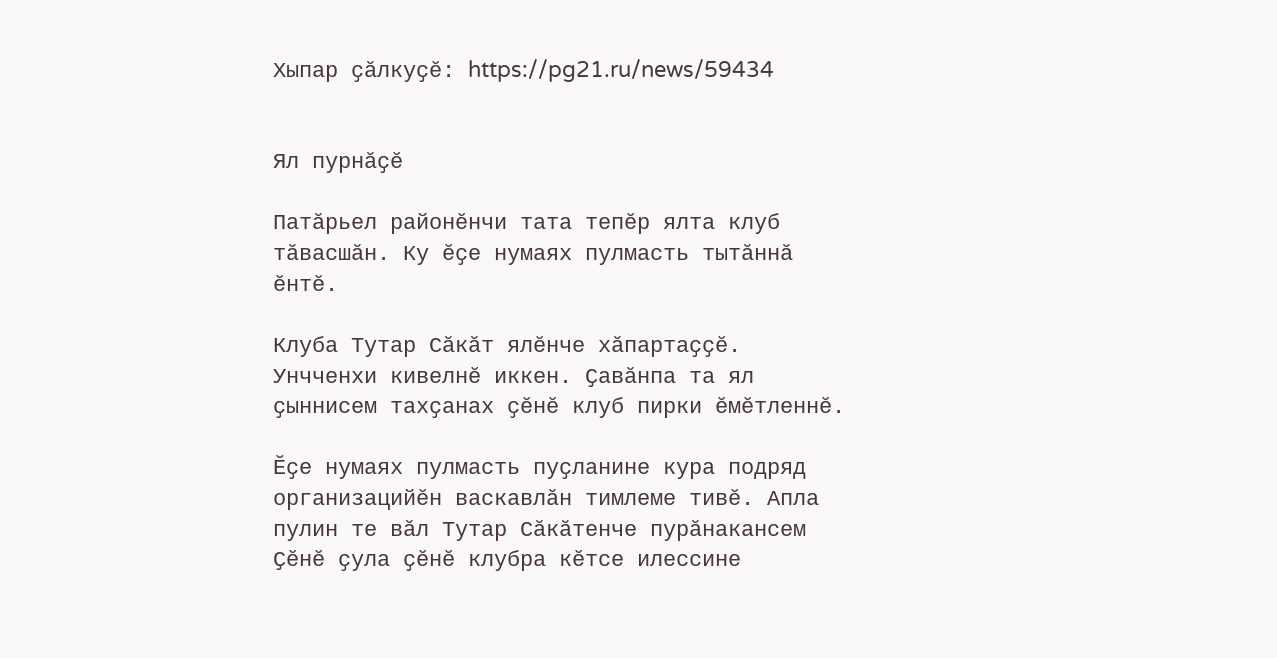Хыпар ҫӑлкуҫӗ: https://pg21.ru/news/59434


Ял пурнӑҫӗ

Патӑрьел районӗнчи тата тепӗр ялта клуб тӑвасшӑн. Ку ӗҫе нумаях пулмасть тытӑннӑ ӗнтӗ.

Клуба Тутар Сӑкӑт ялӗнче хӑпартаҫҫӗ. Унчченхи кивелнӗ иккен. Ҫавӑнпа та ял ҫыннисем тахҫанах ҫӗнӗ клуб пирки ӗмӗтленнӗ.

Ӗҫе нумаях пулмасть пуҫланине кура подряд организацийӗн васкавлӑн тимлеме тивӗ. Апла пулин те вӑл Тутар Сӑкӑтенче пурӑнакансем Ҫӗнӗ ҫула ҫӗнӗ клубра кӗтсе илессине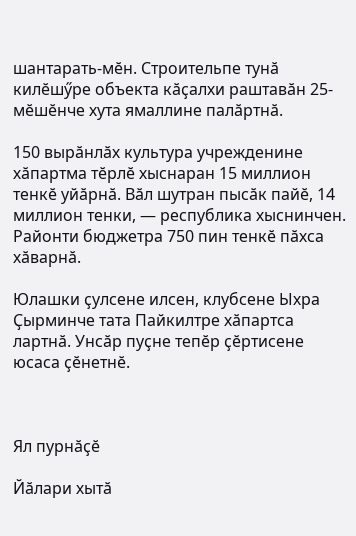шантарать-мӗн. Строительпе тунӑ килӗшӳре объекта кӑҫалхи раштавӑн 25-мӗшӗнче хута ямаллине палӑртнӑ.

150 вырӑнлӑх культура учрежденине хӑпартма тӗрлӗ хыснаран 15 миллион тенкӗ уйӑрнӑ. Вӑл шутран пысӑк пайӗ, 14 миллион тенки, — республика хыснинчен. Районти бюджетра 750 пин тенкӗ пӑхса хӑварнӑ.

Юлашки ҫулсене илсен, клубсене Ыхра Ҫырминче тата Пайкилтре хӑпартса лартнӑ. Унсӑр пуҫне тепӗр ҫӗртисене юсаса ҫӗнетнӗ.



Ял пурнӑҫӗ

Йӑлари хытӑ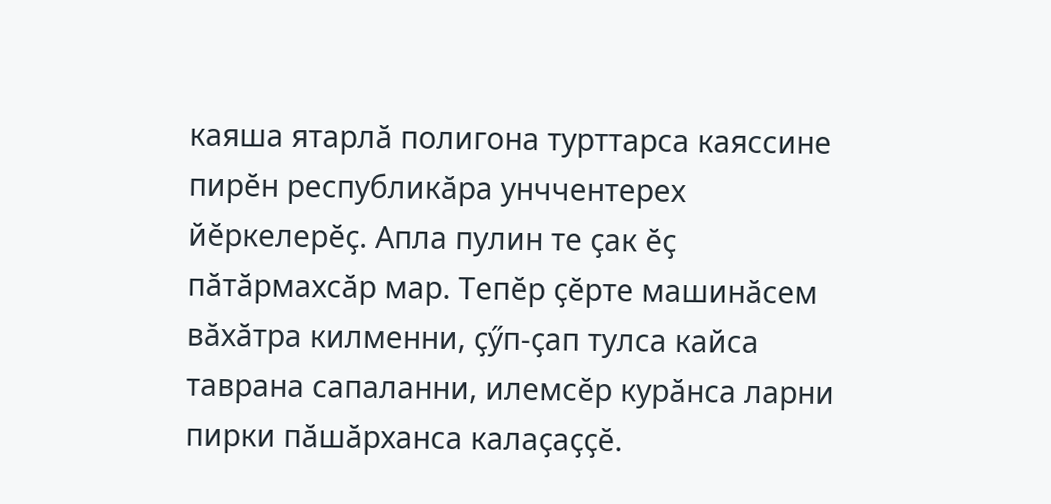каяша ятарлӑ полигона турттарса каяссине пирӗн республикӑра унччентерех йӗркелерӗҫ. Апла пулин те ҫак ӗҫ пӑтӑрмахсӑр мар. Тепӗр ҫӗрте машинӑсем вӑхӑтра килменни, ҫӳп-ҫап тулса кайса таврана сапаланни, илемсӗр курӑнса ларни пирки пӑшӑрханса калаҫаҫҫӗ.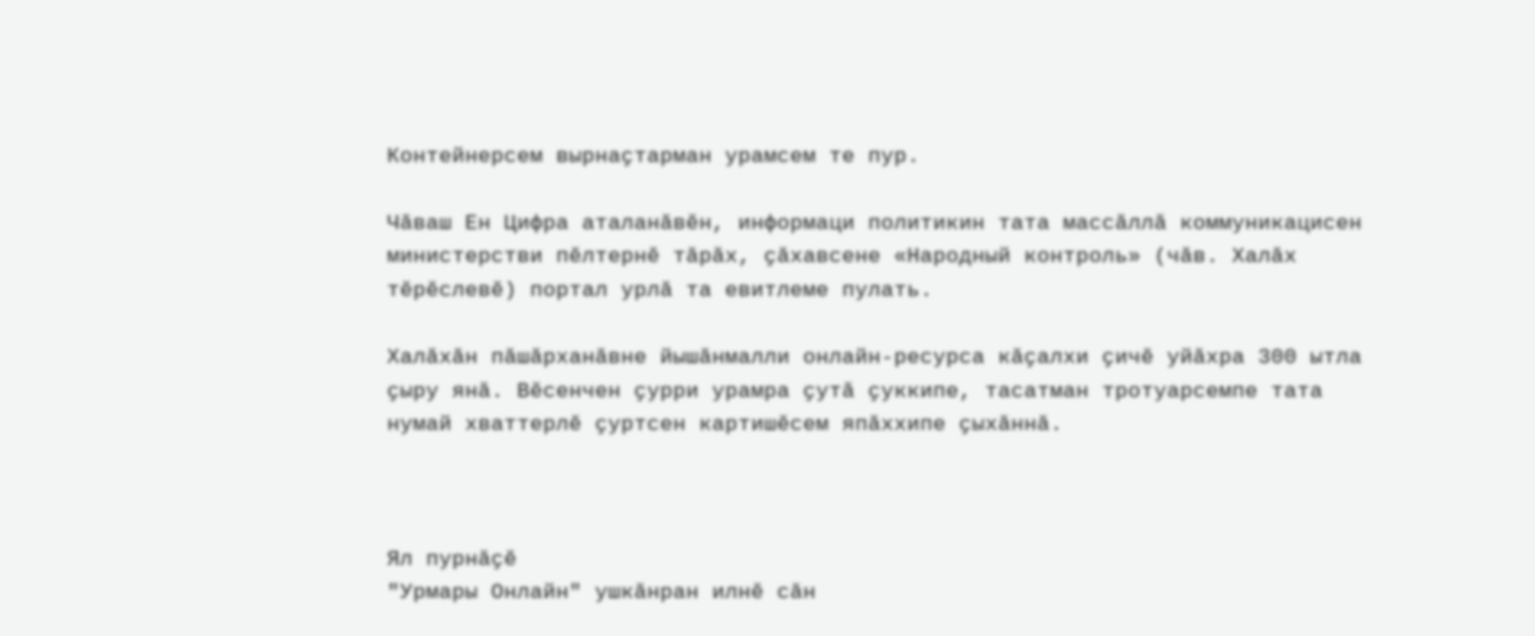Контейнерсем вырнаҫтарман урамсем те пур.

Чӑваш Ен Цифра аталанӑвӗн, информаци политикин тата массӑллӑ коммуникацисен министерстви пӗлтернӗ тӑрӑх, ҫӑхавсене «Народный контроль» (чӑв. Халӑх тӗрӗслевӗ) портал урлӑ та евитлеме пулать.

Халӑхӑн пӑшӑрханӑвне йышӑнмалли онлайн-ресурса кӑҫалхи ҫичӗ уйӑхра 300 ытла ҫыру янӑ. Вӗсенчен ҫурри урамра ҫутӑ ҫуккипе, тасатман тротуарсемпе тата нумай хваттерлӗ ҫуртсен картишӗсем япӑххипе ҫыхӑннӑ.



Ял пурнӑҫӗ
"Урмары Онлайн" ушкӑнран илнӗ сӑн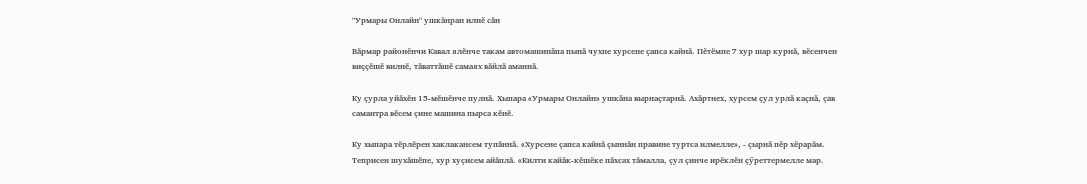"Урмары Онлайн" ушкӑнран илнӗ сӑн

Вӑрмар районӗнчи Кавал ялӗнче такам автомашинӑпа пынӑ чухне хурсене ҫапса кайнӑ. Пӗтӗмпе 7 хур шар курнӑ, вӗсенчен виҫҫӗшӗ вилнӗ, тӑваттӑшӗ самаях вӑйлӑ аманнӑ.

Ку ҫурла уйӑхӗн 15-мӗшӗнче пулнӑ. Хыпара «Урмары Онлайн» ушкӑна вырнаҫтарнӑ. Ахӑртнех, хурсем ҫул урлӑ каҫнӑ, ҫав самантра вӗсем ҫине машина пырса кӗнӗ.

Ку хыпара тӗрлӗрен хаклакансем тупӑннӑ. «Хурсене ҫапса кайнӑ ҫыннӑн правине туртса илмелле», - ҫырнӑ пӗр хӗрарӑм. Теприсен шухӑшӗпе, хур хуҫисем айӑплӑ. «Килти кайӑк-кӗшӗке пӑхсах тӑмалла, ҫул ҫинче ирӗклӗн ҫӳреттермелле мар.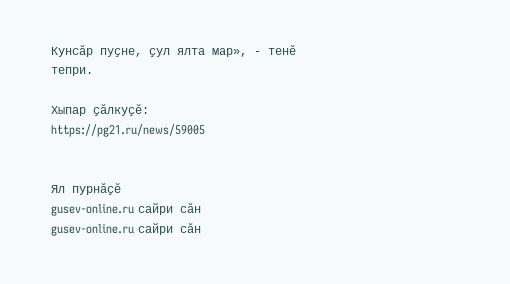Кунсӑр пуҫне, ҫул ялта мар», - тенӗ тепри.

Хыпар ҫӑлкуҫӗ: https://pg21.ru/news/59005


Ял пурнӑҫӗ
gusev-online.ru сайри сӑн
gusev-online.ru сайри сӑн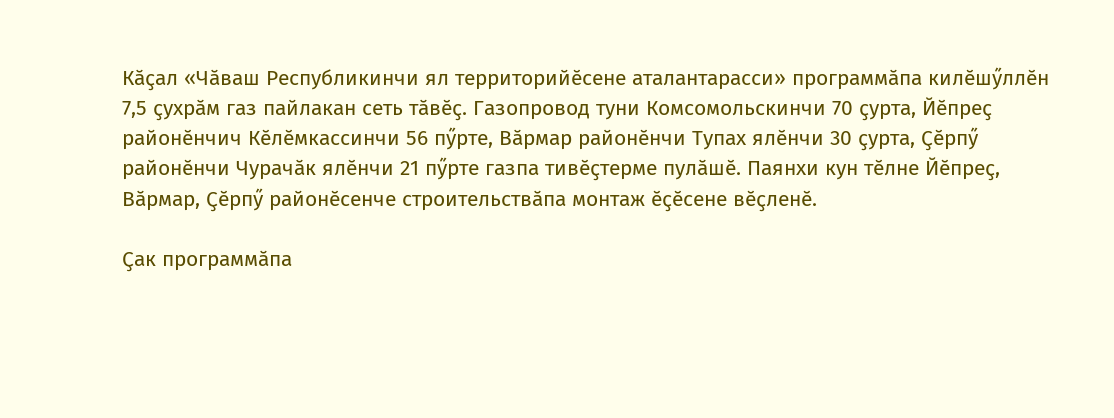Кӑҫал «Чӑваш Республикинчи ял территорийӗсене аталантарасси» программӑпа килӗшӳллӗн 7,5 ҫухрӑм газ пайлакан сеть тӑвӗҫ. Газопровод туни Комсомольскинчи 70 ҫурта, Йӗпреҫ районӗнчич Кӗлӗмкассинчи 56 пӳрте, Вӑрмар районӗнчи Тупах ялӗнчи 30 ҫурта, Ҫӗрпӳ районӗнчи Чурачӑк ялӗнчи 21 пӳрте газпа тивӗҫтерме пулӑшӗ. Паянхи кун тӗлне Йӗпреҫ, Вӑрмар, Ҫӗрпӳ районӗсенче строительствӑпа монтаж ӗҫӗсене вӗҫленӗ.

Ҫак программӑпа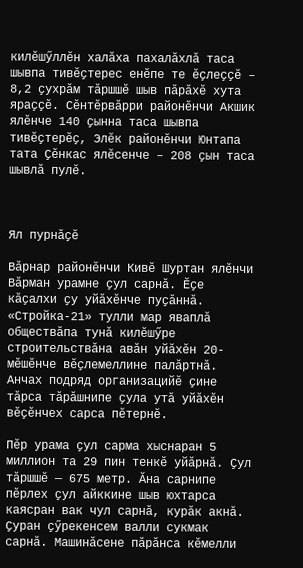килӗшӳллӗн халӑха пахалӑхлӑ таса шывпа тивӗҫтерес енӗпе те ӗҫлеҫҫӗ – 8,2 ҫухрӑм тӑршшӗ шыв пӑрӑхӗ хута яраҫҫӗ. Сӗнтӗрвӑрри районӗнчи Акшик ялӗнче 140 ҫынна таса шывпа тивӗҫтерӗҫ, Элӗк районӗнчи Юнтапа тата Ҫӗнкас ялӗсенче – 208 ҫын таса шывлӑ пулӗ.



Ял пурнӑҫӗ

Вӑрнар районӗнчи Кивӗ Шуртан ялӗнчи Вӑрман урамне ҫул сарнӑ. Ӗҫе кӑҫалхи ҫу уйӑхӗнче пуҫӑннӑ. «Стройка-21» тулли мар яваплӑ обществӑпа тунӑ килӗшӳре строительствӑна авӑн уйӑхӗн 20-мӗшӗнче вӗҫлемеллине палӑртнӑ. Анчах подряд организацийӗ ҫине тӑрса тӑрӑшнипе ҫула утӑ уйӑхӗн вӗҫӗнчех сарса пӗтернӗ.

Пӗр урама ҫул сарма хыснаран 5 миллион та 29 пин тенкӗ уйӑрнӑ. Ҫул тӑршшӗ — 675 метр. Ӑна сарнипе пӗрлех ҫул айккине шыв юхтарса каясран вак чул сарнӑ, курӑк акнӑ. Ҫуран ҫӳрекенсем валли сукмак сарнӑ. Машинӑсене пӑрӑнса кӗмелли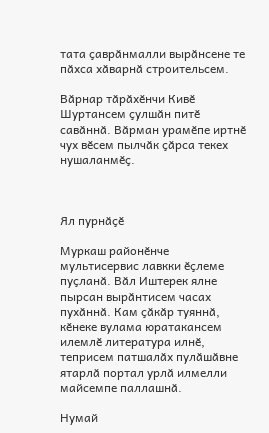тата ҫаврӑнмалли вырӑнсене те пӑхса хӑварнӑ строительсем.

Вӑрнар тӑрӑхӗнчи Кивӗ Шуртансем ҫулшӑн питӗ савӑннӑ. Вӑрман урамӗпе иртнӗ чух вӗсем пылчӑк ҫӑрса текех нушаланмӗҫ.



Ял пурнӑҫӗ

Муркаш районӗнче мультисервис лавкки ӗҫлеме пуҫланӑ. Вӑл Иштерек ялне пырсан вырӑнтисем часах пухӑннӑ. Кам ҫӑкӑр туяннӑ, кӗнеке вулама юратакансем илемлӗ литература илнӗ, теприсем патшалӑх пулӑшӑвне ятарлӑ портал урлӑ илмелли майсемпе паллашнӑ.

Нумай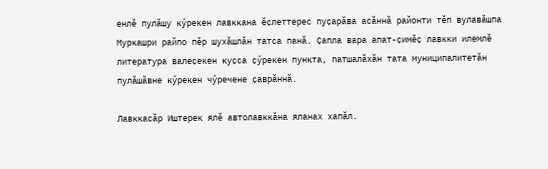енлӗ пулӑшу кӳрекен лавккана ӗҫлеттерес пуҫарӑва асӑннӑ районти тӗп вулавӑшпа Муркашри райпо пӗр шухӑшлӑн татса панӑ. Ҫапла вара апат-ҫимӗҫ лавкки илемлӗ литература валеҫекен куҫса ҫӳрекен пункта, патшалӑхӑн тата муниципалитетӑн пулӑшӑвне кӳрекен чӳречене ҫаврӑннӑ.

Лавккасӑр Иштерек ялӗ автолавккӑна яланах хапӑл.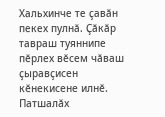Хальхинче те ҫавӑн пекех пулнӑ. Ҫӑкӑр тавраш туяннипе пӗрлех вӗсем чӑваш ҫыравҫисен кӗнекисене илнӗ. Патшалӑх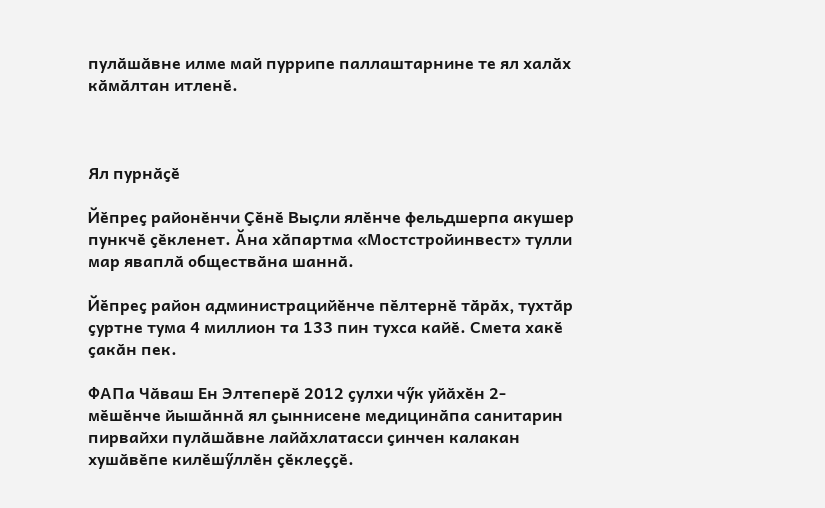пулӑшӑвне илме май пуррипе паллаштарнине те ял халӑх кӑмӑлтан итленӗ.



Ял пурнӑҫӗ

Йӗпреҫ районӗнчи Ҫӗнӗ Выҫли ялӗнче фельдшерпа акушер пункчӗ ҫӗкленет. Ӑна хӑпартма «Мостстройинвест» тулли мар яваплӑ обществӑна шаннӑ.

Йӗпреҫ район администрацийӗнче пӗлтернӗ тӑрӑх, тухтӑр ҫуртне тума 4 миллион та 133 пин тухса кайӗ. Смета хакӗ ҫакӑн пек.

ФАПа Чӑваш Ен Элтеперӗ 2012 ҫулхи чӳк уйӑхӗн 2-мӗшӗнче йышӑннӑ ял ҫыннисене медицинӑпа санитарин пирвайхи пулӑшӑвне лайӑхлатасси ҫинчен калакан хушӑвӗпе килӗшӳллӗн ҫӗклеҫҫӗ.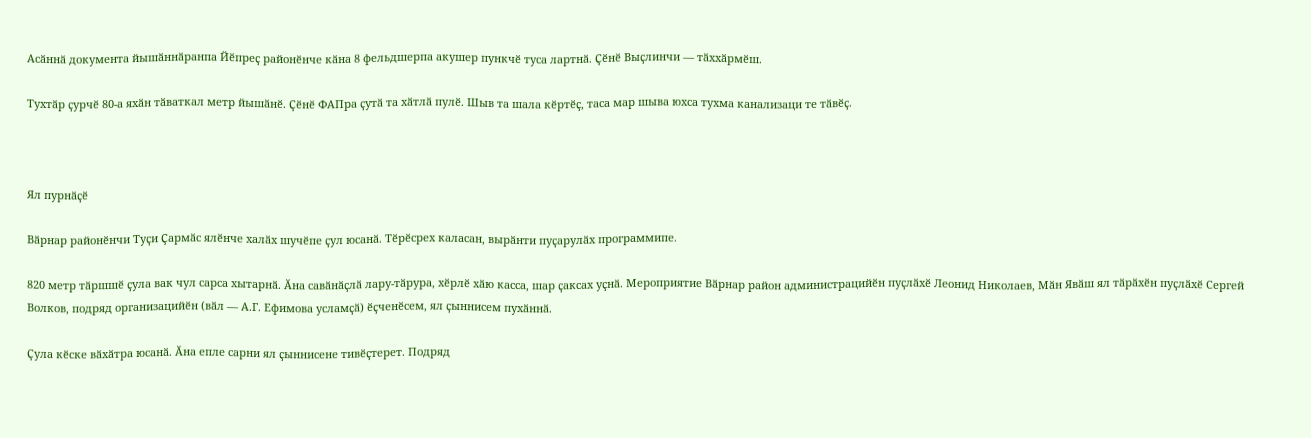Асӑннӑ документа йышӑннӑранпа Йӗпреҫ районӗнче кӑна 8 фельдшерпа акушер пункчӗ туса лартнӑ. Ҫӗнӗ Выҫлинчи — тӑххӑрмӗш.

Тухтӑр ҫурчӗ 80-а яхӑн тӑваткал метр йышӑнӗ. Ҫӗнӗ ФАПра ҫутӑ та хӑтлӑ пулӗ. Шыв та шала кӗртӗҫ, таса мар шыва юхса тухма канализаци те тӑвӗҫ.



Ял пурнӑҫӗ

Вӑрнар районӗнчи Туҫи Ҫармӑс ялӗнче халӑх шучӗпе ҫул юсанӑ. Тӗрӗсрех каласан, вырӑнти пуҫарулӑх программипе.

820 метр тӑршшӗ ҫула вак чул сарса хытарнӑ. Ӑна савӑнӑҫлӑ лару-тӑрура, хӗрлӗ хӑю касса, шар ҫаксах уҫнӑ. Мероприятие Вӑрнар район администрацийӗн пуҫлӑхӗ Леонид Николаев, Мӑн Явӑш ял тӑрӑхӗн пуҫлӑхӗ Сергей Волков, подряд организацийӗн (вӑл — А.Г. Ефимова усламҫӑ) ӗҫченӗсем, ял ҫыннисем пухӑннӑ.

Ҫула кӗске вӑхӑтра юсанӑ. Ӑна епле сарни ял ҫыннисене тивӗҫтерет. Подряд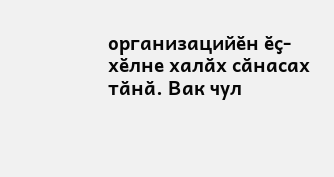организацийӗн ӗҫ-хӗлне халӑх сӑнасах тӑнӑ. Вак чул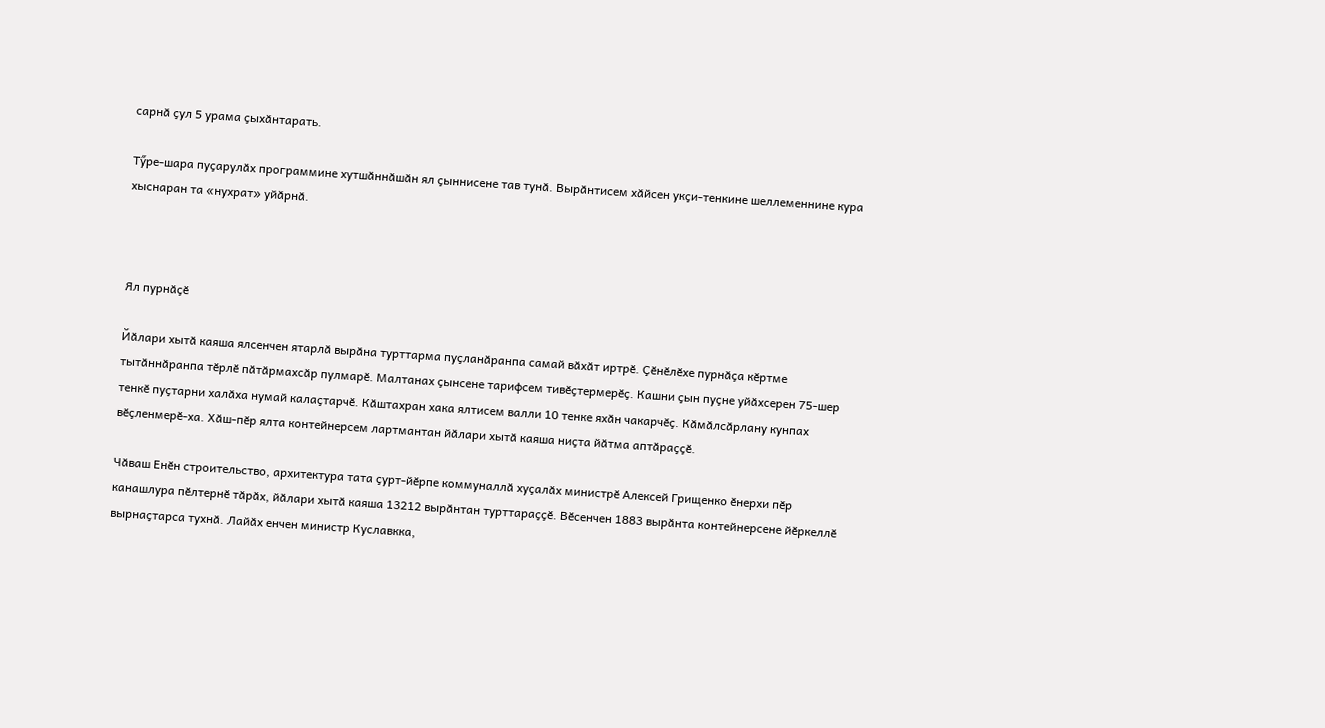сарнӑ ҫул 5 урама ҫыхӑнтарать.

Тӳре-шара пуҫарулӑх программине хутшӑннӑшӑн ял ҫыннисене тав тунӑ. Вырӑнтисем хӑйсен укҫи-тенкине шеллеменнине кура хыснаран та «нухрат» уйӑрнӑ.



Ял пурнӑҫӗ

Йӑлари хытӑ каяша ялсенчен ятарлӑ вырӑна турттарма пуҫланӑранпа самай вӑхӑт иртрӗ. Ҫӗнӗлӗхе пурнӑҫа кӗртме тытӑннӑранпа тӗрлӗ пӑтӑрмахсӑр пулмарӗ. Малтанах ҫынсене тарифсем тивӗҫтермерӗҫ. Кашни ҫын пуҫне уйӑхсерен 75-шер тенкӗ пуҫтарни халӑха нумай калаҫтарчӗ. Кӑштахран хака ялтисем валли 10 тенке яхӑн чакарчӗҫ. Кӑмӑлсӑрлану кунпах вӗҫленмерӗ-ха. Хӑш-пӗр ялта контейнерсем лартмантан йӑлари хытӑ каяша ниҫта йӑтма аптӑраҫҫӗ.

Чӑваш Енӗн строительство, архитектура тата ҫурт-йӗрпе коммуналлӑ хуҫалӑх министрӗ Алексей Грищенко ӗнерхи пӗр канашлура пӗлтернӗ тӑрӑх, йӑлари хытӑ каяша 13212 вырӑнтан турттараҫҫӗ. Вӗсенчен 1883 вырӑнта контейнерсене йӗркеллӗ вырнаҫтарса тухнӑ. Лайӑх енчен министр Куславкка,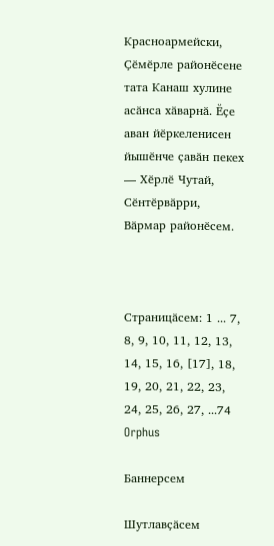Красноармейски, Ҫӗмӗрле районӗсене тата Канаш хулине асӑнса хӑварнӑ. Ӗҫе аван йӗркеленисен йышӗнче ҫавӑн пекех — Хӗрлӗ Чутай, Сӗнтӗрвӑрри, Вӑрмар районӗсем.



Страницӑсем: 1 ... 7, 8, 9, 10, 11, 12, 13, 14, 15, 16, [17], 18, 19, 20, 21, 22, 23, 24, 25, 26, 27, ...74
Orphus

Баннерсем

Шутлавҫӑсем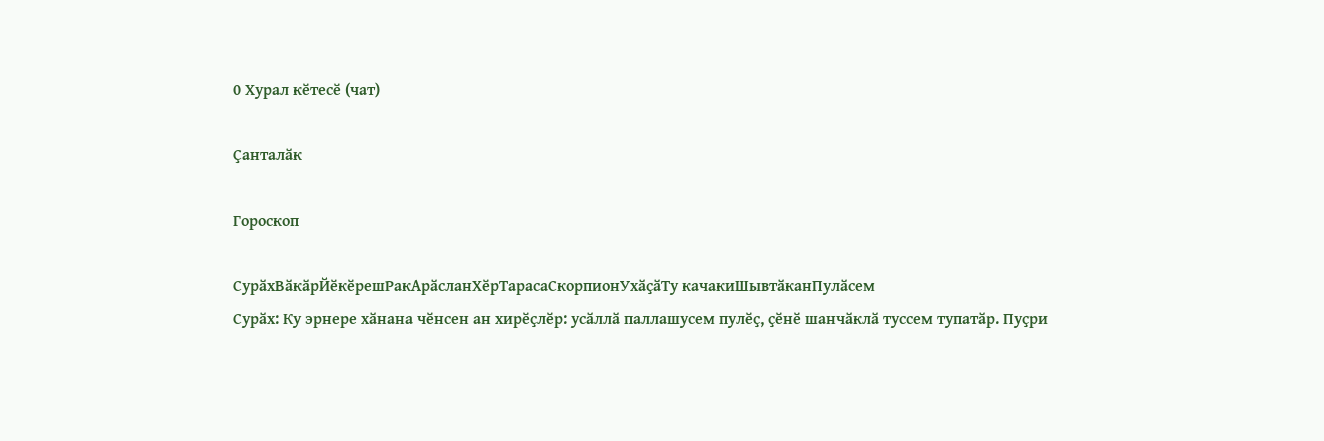0 Хурал кӗтесӗ (чат)

Ҫанталӑк

Гороскоп

СурӑхВӑкӑрЙӗкӗрешРакАрӑсланХӗрТарасаСкорпионУхӑҫӑТу качакиШывтӑканПулӑсем
Сурӑх: Ку эрнере хӑнана чӗнсен ан хирӗҫлӗр: усӑллӑ паллашусем пулӗҫ, ҫӗнӗ шанчӑклӑ туссем тупатӑр. Пуҫри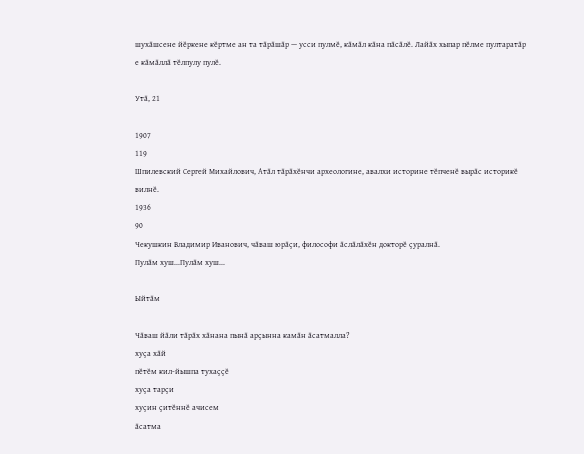шухӑшсене йӗркене кӗртме ан та тӑрӑшӑр — усси пулмӗ, кӑмӑл кӑна пӑсӑлӗ. Лайӑх хыпар пӗлме пултаратӑр е кӑмӑллӑ тӗлпулу пулӗ.

Утӑ, 21

1907
119
Шпилевский Сергей Михайлович, Атӑл тӑрӑхӗнчи археологине, авалхи историне тӗпченӗ вырӑс историкӗ вилнӗ.
1936
90
Чекушкин Владимир Иванович, чӑваш юрӑҫи, философи ӑслӑлӑхӗн докторӗ ҫуралнӑ.
Пулӑм хуш...Пулӑм хуш...

Ыйтӑм

Чӑваш йӑли тӑрӑх хӑнана пынӑ арҫынна камӑн ӑсатмалла?
хуҫа хӑй
пӗтӗм кил-йышпа тухаҫҫӗ
хуҫа тарҫи
хуҫин ҫитӗннӗ ачисем
ӑсатма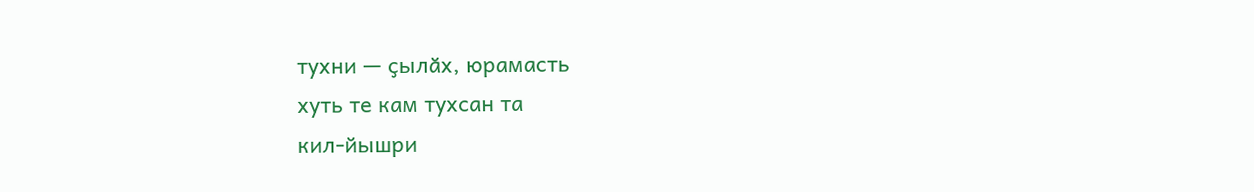тухни — ҫылӑх, юрамасть
хуть те кам тухсан та
кил-йышри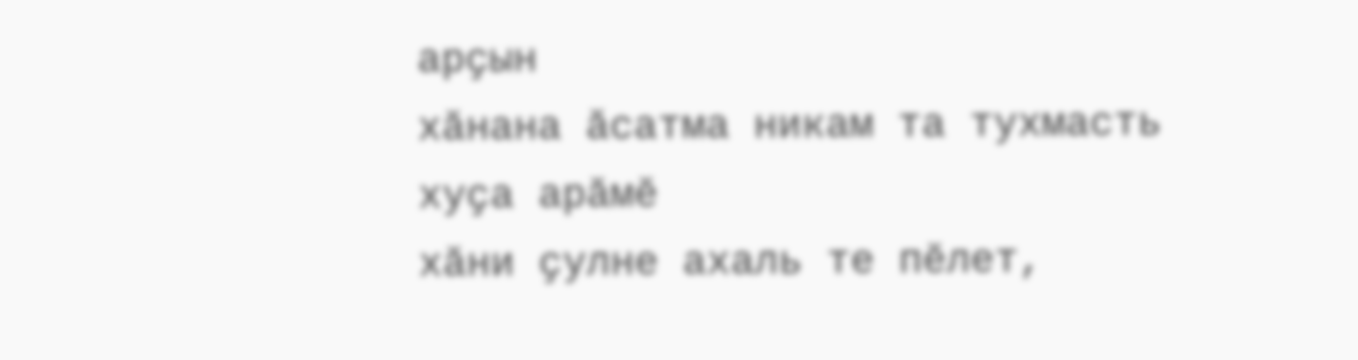арҫын
хӑнана ӑсатма никам та тухмасть
хуҫа арӑмӗ
хӑни ҫулне ахаль те пӗлет,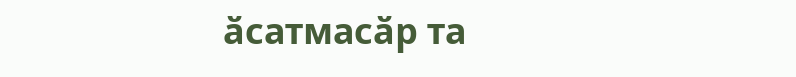ӑсатмасӑр та